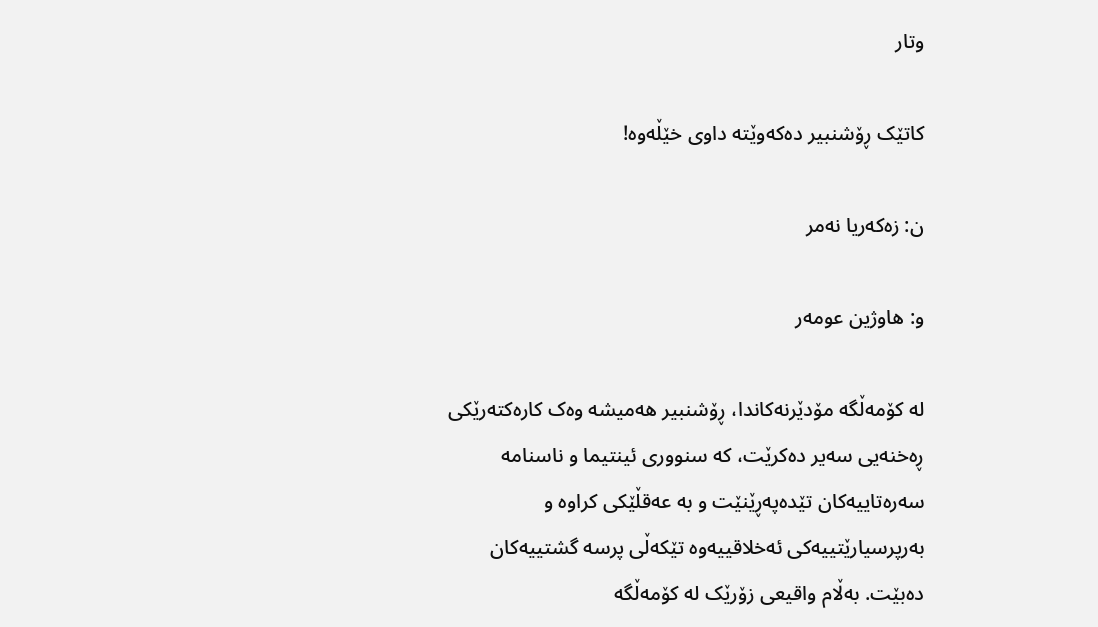وتار

کاتێک ڕۆشنبیر دەکەوێتە داوی خێڵەوە!

ن: زەکەریا نەمر

و: هاوژین عومەر

لە کۆمەڵگە مۆدێرنەکاندا، ڕۆشنبیر هەمیشە وەک کارەکتەرێکی ڕەخنەیی سەیر دەکرێت، کە سنووری ئینتیما و ناسنامە سەرەتاییەکان تێدەپەڕێنێت و بە عەقڵێکی کراوە و بەرپرسیارێتییەکی ئەخلاقییەوە تێکەڵی پرسە گشتییەکان دەبێت. بەڵام واقیعی زۆرێک لە کۆمەڵگە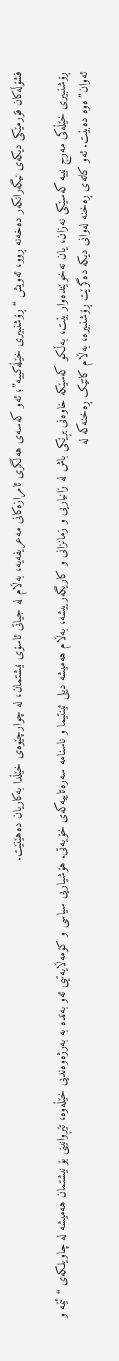فشۆڵەکان فۆرمێکی دیکەی نیگەرانکەر دەخەنە ڕوو، ئەویش “ڕۆشنبیری خێڵەکییە”؛ ئەو کەسەی هەڵگری ئامرازەکانی مەعریفەیە، بەڵام لە جیاتی ئاسۆی نیشتمان، لە چوارچێوەی خێڵدا بەکاریان دەهێنێت.

ڕۆشنبیری خێڵەکی مەرج نییە کەسێکی نەزان، یان نەخوێندەوار بێت، بەڵکو کەسێکە خاوەنی بڕێکی باش لە زانیاریی و زمانزانی و کاریگەرییشە، بەڵام هەمیشە دیلی ئینتیما و ناسنامە سەرەتاییەکەی خۆیەتی. هۆشیاریی سیاسی و کۆمەڵایەتیی ئەو بەندە بە بەرژەوەندیی خێڵەوە، تێڕوانینی بۆ نیشتمان هەمیشە لە چاویلکەی “ئێمە و ئەوان”ەوە دەبێت. ئەو کاتەی ڕەخنە لەوانی دیکە دەگرێت ڕۆشنبیرە، بەڵام کاتێک ڕەخنەکە لە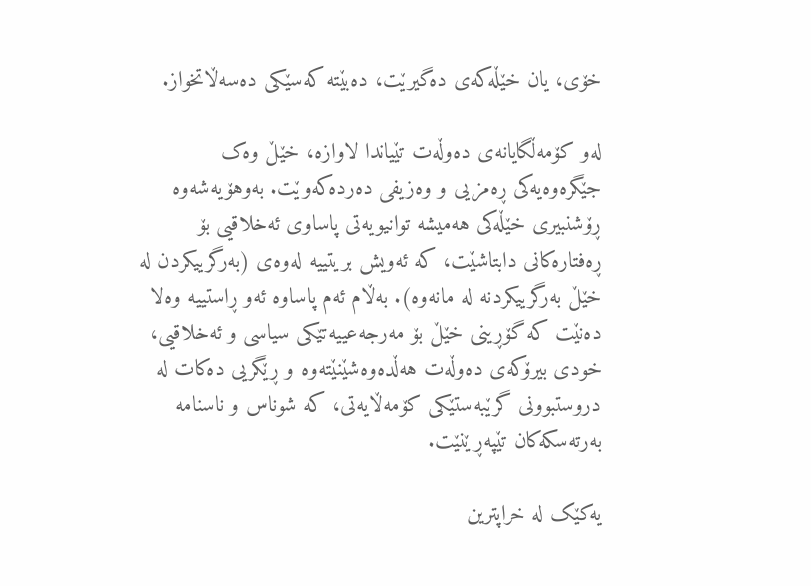خۆی، یان خێڵەکەی دەگیرێت، دەبێتە کەسێکی دەسەڵاتخواز.

لەو کۆمەڵگایانەی دەوڵەت تێیاندا لاوازە، خێڵ وەک جێگرەوەیەکی ڕەمزیی و وەزیفی دەردەکەوێت. بەوهۆیەشەوە ڕۆشنبیری خێڵەکی هەمیشە توانیویەتی پاساوی ئەخلاقیی بۆ ڕەفتارەکانی دابتاشێت، کە ئەویش بریتییە لەوەی (بەرگرییکردن لە خێڵ بەرگرییکردنە لە مانەوە). بەڵام ئەم پاساوە ئەو ڕاستییە وەلا دەنێت کە گۆڕینی خێڵ بۆ مەرجەعییەتێکی سیاسی و ئەخلاقیی، خودی بیرۆکەی دەوڵەت هەڵدەوەشێنێتەوە و ڕێگریی دەکات لە دروستبوونی گرێبەستێکی کۆمەڵایەتی، کە شوناس و ناسنامە بەرتەسکەکان تێپەڕێنێت.

یەکێک لە خراپترین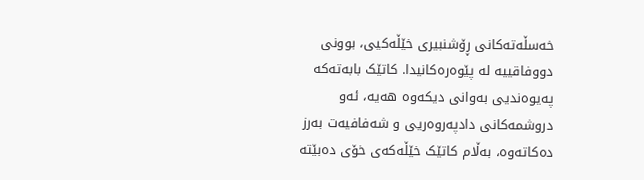خەسڵەتەکانی ڕۆشنبیری خێڵەکیی، بوونی دووفاقییە لە پێوەرەکانیدا. کاتێک بابەتەکە پەیوەندیی بەوانی دیکەوە هەیە، ئەو دروشمەکانی دادپەروەریی و شەفافیەت بەرز دەکاتەوە، بەڵام کاتێک خێڵەکەی خۆی دەبێتە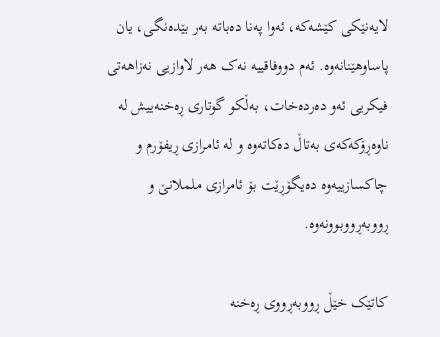لایەنێکی کێشەکە، ئەوا پەنا دەباتە بەر بێدەنگی، یان پاساوهێنانەوە. ئەم دووفاقییە نەک هەر لاوازیی نەزاهەتی فیکریی ئەو دەردەخات، بەڵکو گوتاری ڕەخنەییش لە ناوەڕۆکەکەی بەتاڵ دەکاتەوە و لە ئامرازی ڕیفۆرم و چاکسازییەوە دەیگۆڕێت بۆ ئامرازی ململانێ و ڕووبەڕووبوونەوە.

کاتێک خێڵ ڕووبەڕووی ڕەخنە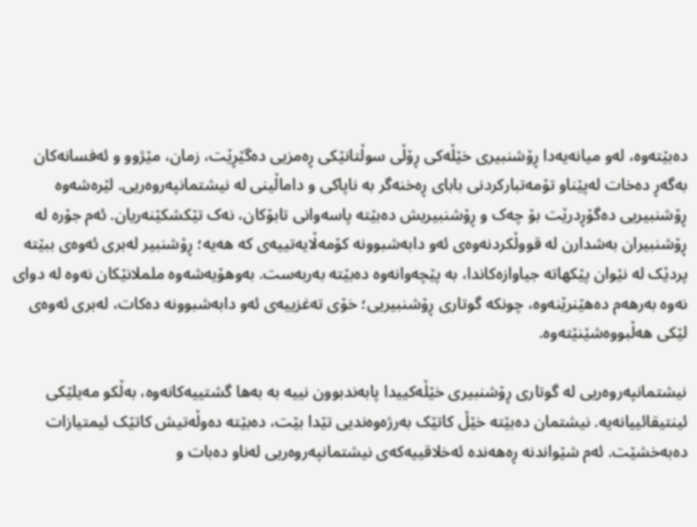دەبێتەوە، لەو میانەیەدا ڕۆشنبیری خێڵەکی ڕۆڵی سوڵتانێکی ڕەمزیی دەگێڕێت، زمان، مێژوو و ئەفسانەکان بەگەڕ دەخات لەپێناو تۆمەتبارکردنی بابای ڕەخنەگر بە ناپاکی و داماڵینی لە نیشتمانپەروەریی. لێرەشەوە ڕۆشنبیریی دەگۆڕدرێت بۆ چەک و ڕۆشنبیریش دەبێتە پاسەوانی تابۆکان، نەک تێکشکێنەریان. ئەم جۆرە لە ڕۆشنبیران بەشدارن لە قووڵکردنەوەی ئەو دابەشبوونە کۆمەڵایەتییەی کە هەیە؛ ڕۆشنبیر لەبری ئەوەی ببێتە پردێک لە نێوان پێکهاتە جیاوازەکاندا، بە پێچەوانەوە دەبێتە بەربەست. بەوهۆیەشەوە ململانێکان نەوە لە دوای نەوە بەرهەم دەهێنرێنەوە، چونکە گوتاری ڕۆشنبیریی؛ خۆی تەغزییەی ئەو دابەشبوونە دەکات، لەبری ئەوەی لێکی هەڵبووەشێنێتەوە.

نیشتمانپەروەریی لە گوتاری ڕۆشنبیری خێڵەکییدا پابەندبوون نییە بە بەها گشتییەکانەوە، بەڵکو مەیلێکی ئینتیقائییانەیە. نیشتمان دەبێتە خێڵ کاتێک بەرژەوەندیی تێدا بێت، دەبێتە دەوڵەتیش کاتێک ئیمتیازات دەبەخشێت. ئەم شێواندنە ڕەهەندە ئەخلاقییەکەی نیشتمانپەروەریی لەناو دەبات و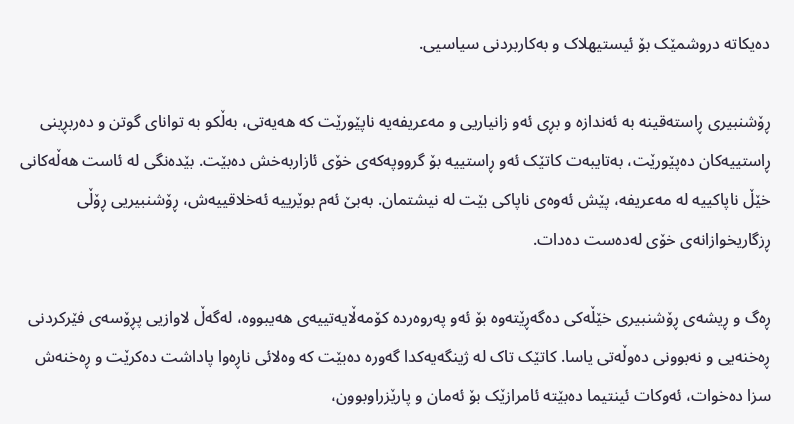دەیکاتە دروشمێک بۆ ئیستیهلاک و بەکاربردنی سیاسیی.

ڕۆشنبیری ڕاستەقینە بە ئەندازە و بڕی ئەو زانیاریی و مەعریفەیە ناپێورێت کە هەیەتی، بەڵکو بە توانای گوتن و دەربڕینی ڕاستییەکان دەپێورێت، بەتایبەت کاتێک ئەو ڕاستییە بۆ گرووپەکەی خۆی ئازاربەخش دەبێت. بێدەنگی لە ئاست هەڵەکانی خێڵ ناپاکییە لە مەعریفە، پێش ئەوەی ناپاکی بێت لە نیشتمان. بەبێ ئەم بوێرییە ئەخلاقییەش، ڕۆشنبیریی ڕۆڵی ڕزگاریخوازانەی خۆی لەدەست دەدات.

ڕەگ و ڕیشەی ڕۆشنبیری خێڵەکی دەگەڕێتەوە بۆ ئەو پەروەردە کۆمەڵایەتییەی هەیبووە، لەگەڵ لاوازیی پڕۆسەی فێرکردنی ڕەخنەیی و نەبوونی دەوڵەتی یاسا. کاتێک تاک لە ژینگەیەکدا گەورە دەبێت کە وەلائی ناڕەوا پاداشت دەکرێت و ڕەخنەش سزا دەخوات، ئەوکات ئینتیما دەبێتە ئامرازێک بۆ ئەمان و پارێزراوبوون،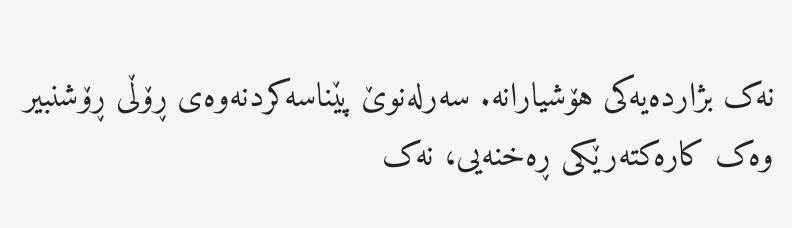نەک بژاردەیەکی هۆشیارانە. سەرلەنوێ پێناسەکردنەوەی ڕۆڵی ڕۆشنبیر وەک کارەکتەرێکی ڕەخنەیی، نەک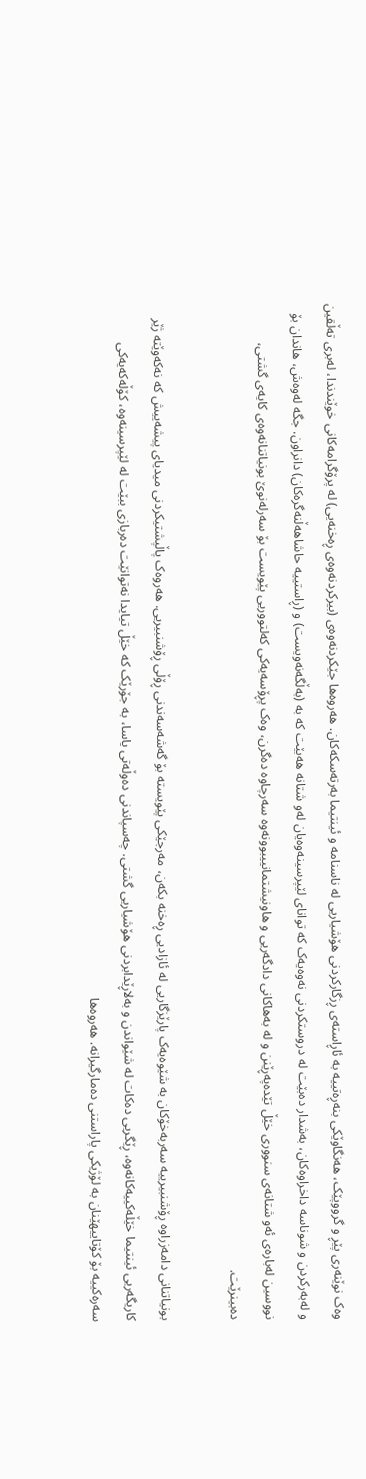وەک نوێنەری پێڕ و گرووپێک، هەنگاوێکی بنەڕەتییە بە ئاڕاستەی ڕزگارکردنی هۆشیاریی لە ناسنامە و ئینتیما بەرتەسکەکان. هەروەها جێکردنەوەی (بیرکردنەوەی ڕەخنەیی) لە پرۆگرامەکانی خوێندندا، لەبری تەڵقین و لەبەرکردن و شوناسە داخراوەکان، بەشدار دەبێت لە دروستکردنی نەوەیەک کە توانای لێپرسینەوەیان لەو شتانە هەبێت کە بە (بەڵگەنەویست) و (ڕاستییە حاشاهەڵنەگرەکان) دانراون. جگە لەوەش، هاندان بۆ نووسین لەبارەی ئەو شتانەی سنووری خێڵ تێدەپەڕێنن و لە بەهاکانی دادگەریی و هاونیشتمانییبوونەوە سەرچاوە دەگرن، وەک پڕۆسەیەکی کەلتووریی پێویست بۆ سەرلەنوێ بونیاتنانەوەی کایەی گشتی، دەبینرێت.

بونیاتنانی دامەزراوە ڕۆشنبیرییە سەربەخۆکان بە شێوەیەک پارێزگاریی لە ئازادیی ڕەخنە بکەن، مەرجێکی پێویستە بۆ گەشەسەندنی ڕۆڵی ڕۆشنبیریی. هەروەک پاڵپشتیکردنی میدیای پیشەییش کە نەکەوێتە ژێر کاریگەریی ئینتیما خێڵەکییەکانەوە، ڕێگریی دەکات لە شێواندن و بەلاڕێدابردنی هۆشیاریی گشتی. چەسپاندنی دەوڵەتی یاسا، بە جۆرێک کە خێڵ تیایدا نەتوانێت دەربازی ببێت لە لێپرسینەوە، کۆڵەکەیەکی سەرەکییە بۆ کۆتاییهێنان بە لۆژیکی پاراستنی دەمارگیرانە. هەروەها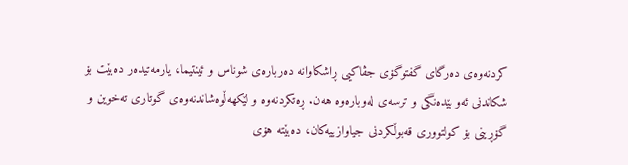کردنەوەی دەرگای گفتوگۆی جڤاکیی ڕاشکاوانە دەربارەی شوناس و ئینتیما، یارمەتیدەر دەبێت بۆ شکاندنی ئەو بێدەنگی و ترسەی لەوبارەوە هەن. ڕەتکردنەوە و لێکهەڵوەشاندنەوەی گوتاری تەخوین و گۆڕینی بۆ کولتووری قەبوڵکردنی جیاوازییەکان، دەبێتە هۆی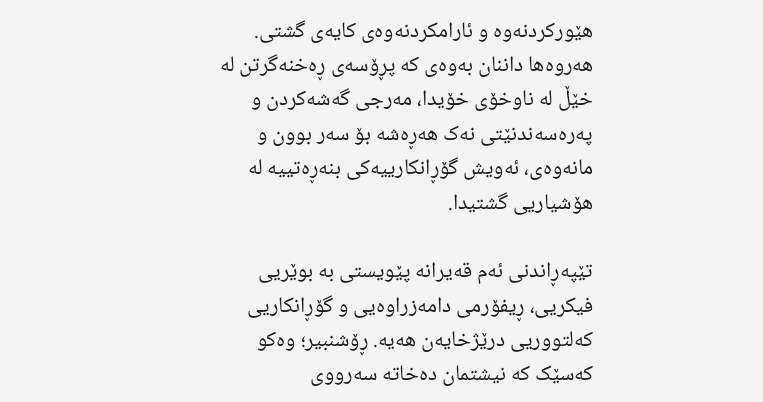هێورکردنەوە و ئارامکردنەوەی کایەی گشتی. هەروەها داننان بەوەی کە پڕۆسەی ڕەخنەگرتن لە خێڵ لە ناوخۆی خۆیدا، مەرجی گەشەکردن و پەرەسەندنێتی نەک هەڕەشە بۆ سەر بوون و مانەوەی، ئەویش گۆڕانکارییەکی بنەڕەتییە لە هۆشیاریی گشتیدا.

تێپەڕاندنی ئەم قەیرانە پێویستی بە بوێریی فیکریی، ڕیفۆرمی دامەزراوەیی و گۆڕانکاریی کەلتووریی درێژخایەن هەیە. ڕۆشنبیر؛ وەکو کەسێک کە نیشتمان دەخاتە سەرووی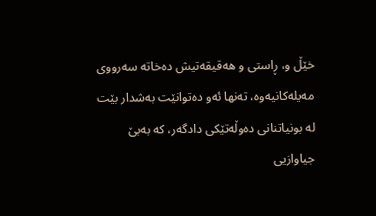خێڵ و، ڕاستی و هەقیقەتیش دەخاتە سەرووی مەیلەکانیەوە، تەنها ئەو دەتوانێت بەشدار بێت لە بونیاتنانی دەوڵەتێکی دادگەر، کە بەبێ جیاوازیی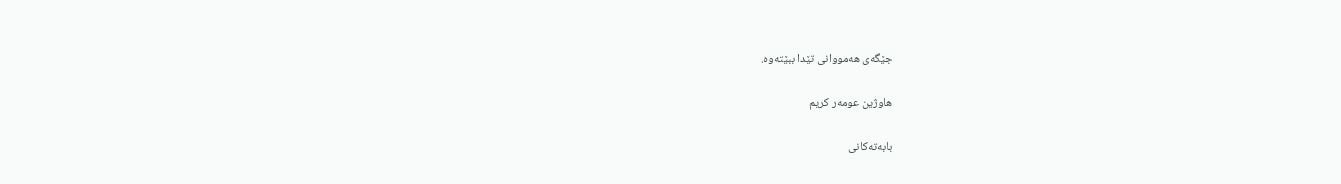جێگەی هەمووانی تێدا ببێتەوە.

هاوژين عومه‌ر كريم

بابەتەكانی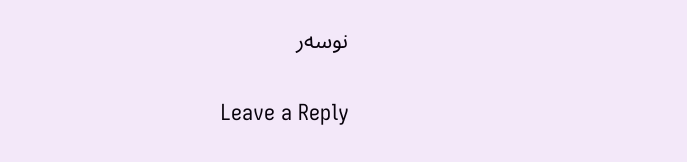نوسەر

Leave a Reply